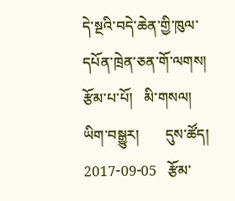དེ་སྔའི་བདེ་ཆེན་གྱི་ཁུལ་དཔོན་ཁྲེན་ཅན་གོ་ལགས།
རྩོམ་པ་པོ།   མི་གསལ།  ཡིག་བསྒྱུར།       དུས་ཚོད།   2017-09-05   རྩོམ་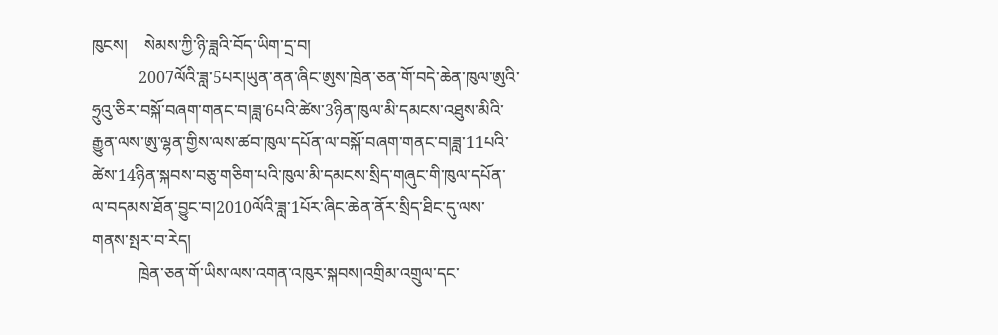ཁུངས།    སེམས་ཀྱི་ཉི་ཟླའི་བོད་ཡིག་དྲ་བ།
           2007ལོའི་ཟླ་5པར།ཡུན་ནན་ཞིང་ཨུས་ཁྲེན་ཅན་གོ་བདེ་ཆེན་ཁུལ་ཨུའི་ཧྲུའུ་ཅིར་བསྐོ་བཞག་གནང་བ།ཟླ་6པའི་ཚེས་3ཉིན་ཁུལ་མི་དམངས་འཐུས་མིའི་རྒྱུན་ལས་ཨུ་ལྷན་གྱིས་ལས་ཚབ་ཁུལ་དཔོན་ལ་བསྐོ་བཞག་གནང་བ།ཟླ་11པའི་ཚེས་14ཉིན་སྐབས་བཅུ་གཅིག་པའི་ཁུལ་མི་དམངས་སྲིད་གཞུང་གི་ཁུལ་དཔོན་ལ་བདམས་ཐོན་བྱུང་བ།2010ལོའི་ཟླ་1པོར་ཞིང་ཆེན་ནོར་སྲིད་ཐིང་དུ་ལས་གནས་སྤར་བ་རེད།
           ཁྲེན་ཅན་གོ་ཡིས་ལས་འགན་འཁུར་སྐབས།འགྲིམ་འགྲུལ་དང་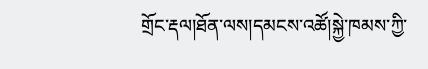གྲོང་རྡལ།ཐོན་ལས།དམངས་འཚོ།སྐྱེ་ཁམས་ཀྱི་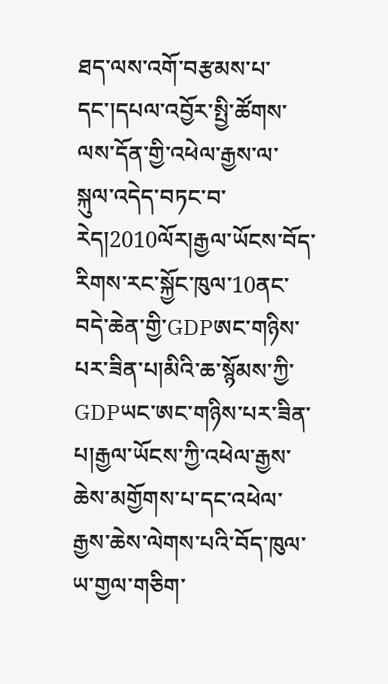ཐད་ལས་འགོ་བརྩམས་པ་དང་།དཔལ་འབྱོར་སྤྱི་ཚོགས་ལས་དོན་གྱི་འཕེལ་རྒྱས་ལ་སྐུལ་འདེད་བཏང་བ་རེད།2010ལོར།རྒྱལ་ཡོངས་བོད་རིགས་རང་སྐྱོང་ཁུལ་10ནང་བདེ་ཆེན་གྱི་GDPཨང་གཉིས་པར་ཟིན་པ།མིའི་ཆ་སྙོམས་ཀྱི་GDPཡང་ཨང་གཉིས་པར་ཟིན་པ།རྒྱལ་ཡོངས་ཀྱི་འཕེལ་རྒྱས་ཆེས་མགྱོགས་པ་དང་འཕེལ་རྒྱས་ཆེས་ལེགས་པའི་བོད་ཁུལ་ཡ་གྱལ་གཅིག་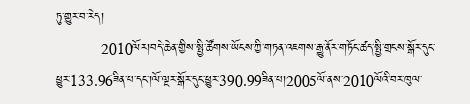ཏུ་གྱུར་བ་རེད།
           2010ལོར།བདེ་ཆེན་གྱིས་སྤྱི་ཚོགས་ཡོངས་ཀྱི་གཏན་འཇགས་རྒྱུ་ནོར་གཏོང་ཚད་སྤྱི་གྲངས་སྒོར་དུང་ཕྱུར་133.96ཟིན་པ་དང་།ལོ་ལྔར་སྒོར་དུང་ཕྱུར་390.99ཟིན་པ།2005ལོ་ནས་2010ལོའི་བར་ཁུལ་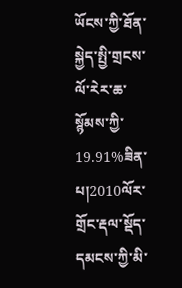ཡོངས་ཀྱི་ཐོན་སྐྱེད་སྤྱི་གྲངས་ལོ་རེར་ཆ་སྙོམས་ཀྱི་19.91%ཟིན་པ།2010ལོར་གྲོང་རྡལ་སྡོད་དམངས་ཀྱི་མི་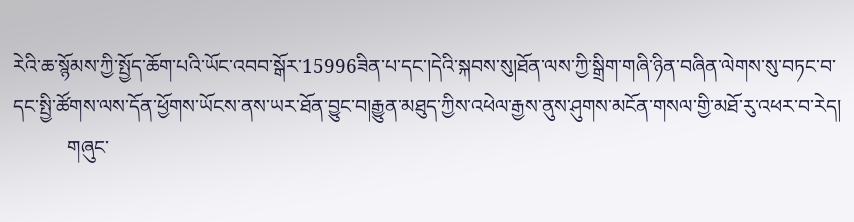རེའི་ཆ་སྙོམས་ཀྱི་སྤྱོད་ཆོག་པའི་ཡོང་འབབ་སྒོར་15996ཟིན་པ་དང་།དེའི་སྐབས་སུ།ཐོན་ལས་ཀྱི་སྒྲིག་གཞི་ཉིན་བཞིན་ལེགས་སུ་བཏང་བ་དང་སྤྱི་ཚོགས་ལས་དོན་ཕྱོགས་ཡོངས་ནས་ཡར་ཐོན་བྱུང་བ།རྒྱུན་མཐུད་ཀྱིས་འཕེལ་རྒྱས་ནུས་ཤུགས་མངོན་གསལ་གྱི་མཐོ་རུ་འཕར་བ་རེད།
           གཞུང་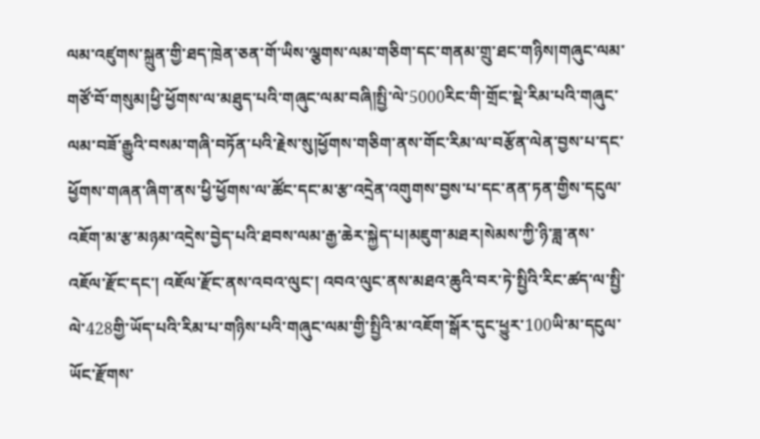ལམ་འཛུགས་སྐྲུན་གྱི་ཐད་ཁྲེན་ཅན་གོ་ཡིས་ལྕགས་ལམ་གཅིག་དང་གནམ་གྲུ་ཐང་གཉིས།གཞུང་ལམ་གཙོ་བོ་གསུམ།ཕྱི་ཕྱོགས་ལ་མཐུད་པའི་གཞུང་ལམ་བཞི།སྤྱི་ལེ་5000རིང་གི་གྲོང་སྡེ་རིམ་པའི་གཞུང་ལམ་བཟོ་རྒྱུའི་བསམ་གཞི་བཏོན་པའི་རྗེས་སུ།ཕྱོགས་གཅིག་ནས་གོང་རིམ་ལ་བརྩོན་ལེན་བྱས་པ་དང་ཕྱོགས་གཞན་ཞིག་ནས་ཕྱི་ཕྱོགས་ལ་ཚོང་དང་མ་རྩ་འདྲེན་འགུགས་བྱས་པ་དང་ནན་ཏན་གྱིས་དངུལ་འཇོག་མ་རྩ་མཉམ་འདྲེས་བྱེད་པའི་ཐབས་ལམ་རྒྱ་ཆེར་སྐྱེད་པ།མཇུག་མཐར།སེམས་ཀྱི་ཉི་ཟླ་ནས་འཇོལ་རྫོང་དང་། འཇོལ་རྫོང་ནས་འབའ་ལུང་། འབའ་ལུང་ནས་མཐའ་ཆུའི་བར་ཏེ་སྤྱིའི་རིང་ཚད་ལ་སྤྱི་ལེ་428གྱི་ཡོད་པའི་རིམ་པ་གཉིས་པའི་གཞུང་ལམ་གྱི་སྤྱིའི་མ་འཇོག་སྒོར་དུང་ཕྱུར་100ཡི་མ་དངུལ་ཡོང་རྫོགས་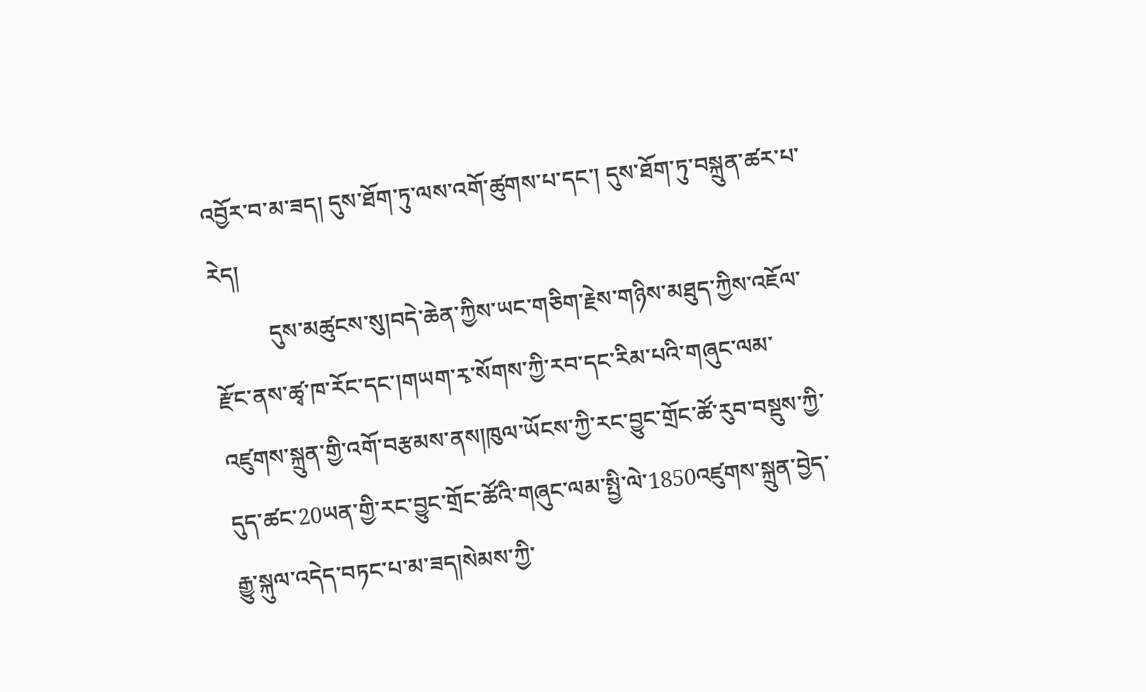འབྱོར་བ་མ་ཟད། དུས་ཐོག་ཏུ་ལས་འགོ་ཚུགས་པ་དང་། དུས་ཐོག་ཏུ་བསྐྲུན་ཚར་པ་རེད།
          དུས་མཚུངས་སུ།བདེ་ཆེན་ཀྱིས་ཡང་གཅིག་རྗེས་གཉིས་མཐུད་ཀྱིས་འཇོལ་རྫོང་ནས་ཚྭ་ཁ་རོང་དང་།གཡག་རྭ་སོགས་ཀྱི་རབ་དང་རིམ་པའི་གཞུང་ལམ་འཛུགས་སྐྲུན་གྱི་འགོ་བརྩམས་ནས།ཁུལ་ཡོངས་ཀྱི་རང་བྱུང་གྲོང་ཚོ་རུབ་བསྡུས་ཀྱི་དུད་ཚང་20ཡན་གྱི་རང་བྱུང་གྲོང་ཚོའི་གཞུང་ལམ་སྤྱི་ལེ་1850འཛུགས་སྐྲུན་བྱེད་རྒྱུ་སྐུལ་འདེད་བཏང་པ་མ་ཟད།སེམས་ཀྱི་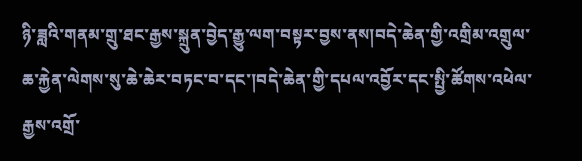ཉི་ཟླའི་གནམ་གྲུ་ཐང་རྒྱས་སྐྲུན་བྱེད་རྒྱུ་ལག་བསྟར་བྱས་ནས།བདེ་ཆེན་གྱི་འགྲིམ་འགྲུལ་ཆ་རྐྱེན་ལེགས་སུ་ཆེ་ཆེར་བཏང་བ་དང་།བདེ་ཆེན་གྱི་དཔལ་འབྱོར་དང་སྤྱི་ཚོགས་འཕེལ་རྒྱས་འགྲོ་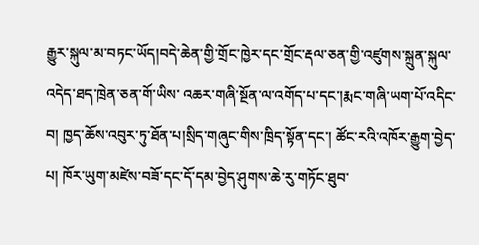རྒྱུར་སྐུལ་མ་བཏང་ཡོད།བདེ་ཆེན་གྱི་གྲོང་ཁྱེར་དང་གྲོང་རྡལ་ཅན་གྱི་འཛུགས་སྐྲུན་སྐུལ་འདེད་ཐད་ཁྲེན་ཅན་གོ་ཡིས་ འཆར་གཞི་སྔོན་ལ་འགོད་པ་དང་།རྨང་གཞི་ཡག་པོ་འདིང་བ། ཁྱད་ཆོས་འབུར་ཏུ་ཐོན་པ།སྲིད་གཞུང་གིས་ཁྲིད་སྟོན་དང་། ཚོང་རའི་འཁོར་རྒྱུག་བྱེད་པ། ཁོར་ཡུག་མཛེས་བཟོ་དང་དོ་དམ་བྱེད་ཤུགས་ཆེ་རུ་གཏོང་ཐུབ་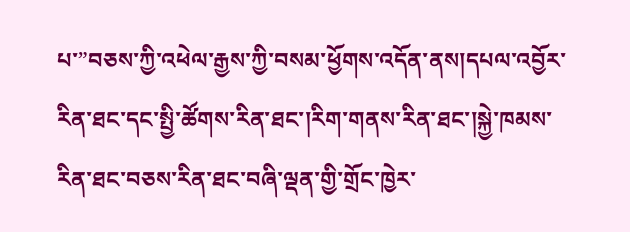པ་”བཅས་ཀྱི་འཕེལ་རྒྱས་ཀྱི་བསམ་ཕྱོགས་འདོན་ནས།དཔལ་འབྱོར་རིན་ཐང་དང་སྤྱི་ཚོགས་རིན་ཐང་།རིག་གནས་རིན་ཐང་།སྐྱེ་ཁམས་རིན་ཐང་བཅས་རིན་ཐང་བཞི་ལྡན་གྱི་གྲོང་ཁྱེར་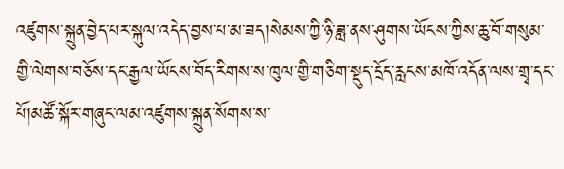འཛུགས་སྐྲུན་བྱེད་པར་སྐུལ་འདེད་བྱས་པ་མ་ཟད།སེམས་ཀྱི་ཉི་ཟླ་ནས་ཤུགས་ཡོངས་ཀྱིས་ཆུ་བོ་གསུམ་གྱི་ལེགས་བཅོས་དང་རྒྱལ་ཡོངས་བོད་རིགས་ས་ཁུལ་གྱི་གཅིག་སྡུད་དྲོད་རླངས་མཁོ་འདོན་ལས་གྲྭ་དང་པོ།མཚོ་སྐོར་གཞུང་ལམ་འཛུགས་སྐྲུན་སོགས་ས་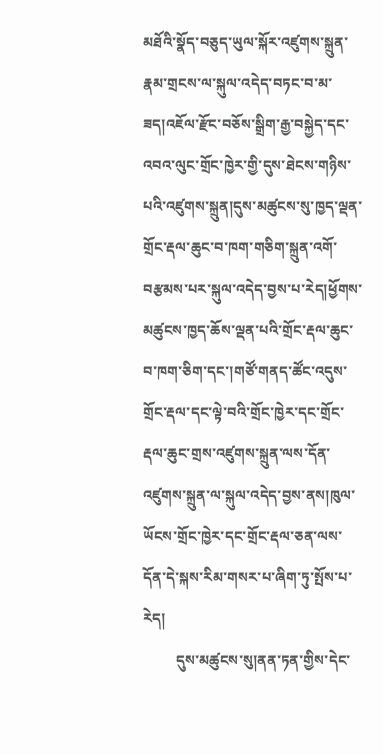མཐོའི་སྣོད་བཅུད་ཡུལ་སྐོར་འཛུགས་སྐྲུན་རྣམ་གྲངས་ལ་སྐུལ་འདེད་བཏང་བ་མ་ཟད།འཇོལ་རྫོང་བཅོས་སྒྲིག་རྒྱ་བསྐྱེད་དང་འབའ་ལུང་གྲོང་ཁྱེར་གྱི་དུས་ཐེངས་གཉིས་པའི་འཛུགས་སྐྲུན།དུས་མཚུངས་སུ་ཁྱད་ལྡན་གྲོང་རྡལ་ཆུང་བ་ཁག་གཅིག་སྐྲུན་འགོ་བརྩམས་པར་སྐུལ་འདེད་བྱས་པ་རེད།ཕྱོགས་མཚུངས་ཁྱད་ཆོས་ལྡན་པའི་གྲོང་རྡལ་ཆུང་བ་ཁག་ཅིག་དང་།གཙོ་གནད་ཚོང་འདུས་གྲོང་རྡལ་དང་ལྟེ་བའི་གྲོང་ཁྱེར་དང་གྲོང་རྡལ་ཆུང་གྲས་འཛུགས་སྐྲུན་ལས་དོན་འཛུགས་སྐྲུན་ལ་སྐུལ་འདེད་བྱས་ནས།ཁུལ་ཡོངས་གྲོང་ཁྱེར་དང་གྲོང་རྡལ་ཅན་ལས་དོན་དེ་སྐས་རིམ་གསར་པ་ཞིག་ཏུ་སྤོས་པ་རེད།
         དུས་མཚུངས་སུ།ནན་ཏན་གྱིས་དེང་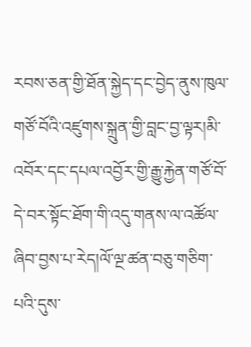རབས་ཅན་གྱི་ཐོན་སྐྱེད་དང་བྱེད་ནུས་ཁུལ་གཙོ་བོའི་འཛུགས་སྐྲུན་གྱི་བླང་བྱ་ལྟར།མི་འབོར་དང་དཔལ་འབྱོར་གྱི་རྒྱུ་རྐྱེན་གཙོ་བོ་དེ་བར་སྟོང་ཐོག་གི་འདུ་གནས་ལ་འཚོལ་ཞིབ་བྱས་པ་རེད།ལོ་ལྔ་ཚན་བཅུ་གཅིག་པའི་དུས་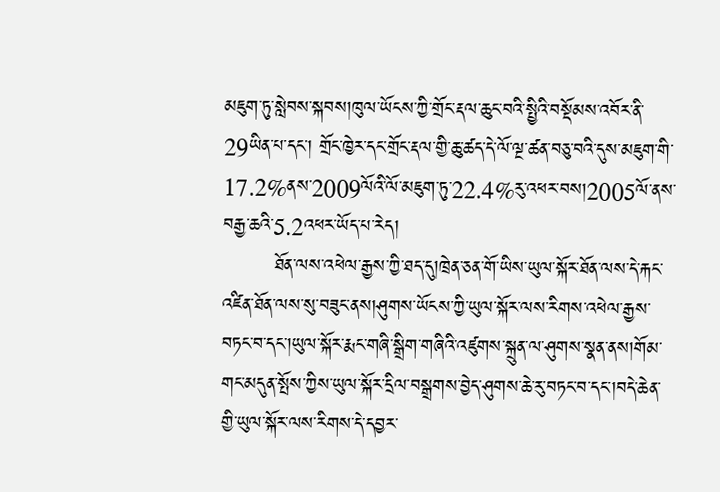མཇུག་ཏུ་སླེབས་སྐབས།ཁུལ་ཡོངས་ཀྱི་གྲོང་རྡལ་ཆུང་བའི་སྤྱིའི་བསྡོམས་འབོར་ནི་29ཡིན་པ་དང་། གྲོང་ཁྱེར་དང་གྲོང་རྡལ་གྱི་ཆུ་ཚད་དེ་ལོ་ལྔ་ཚན་བཅུ་བའི་དུས་མཇུག་གི་17.2%ནས་2009ལོའི་ལོ་མཇུག་ཏུ་22.4%རུ་འཕར་བས།2005ལོ་ནས་བརྒྱ་ཆའི་5.2འཕར་ཡོད་པ་རེད།
        ཐོན་ལས་འཕེལ་རྒྱས་ཀྱི་ཐད་དུ།ཁྲེན་ཅན་གོ་ཡིས་ཡུལ་སྐོར་ཐོན་ལས་དེ་རྐང་འཛིན་ཐོན་ལས་སུ་བཟུང་ནས།ཤུགས་ཡོངས་ཀྱི་ཡུལ་སྐོར་ལས་རིགས་འཕེལ་རྒྱས་བཏང་བ་དང་།ཡུལ་སྐོར་རྨང་གཞི་སྒྲིག་གཞིའི་འཛུགས་སྐྲུན་ལ་ཤུགས་སྣན་ནས།གོམ་གང་མདུན་སྤོས་ཀྱིས་ཡུལ་སྐོར་དྲིལ་བསྒྲགས་བྱེད་ཤུགས་ཆེ་རུ་བཏང་བ་དང་།བདེ་ཆེན་གྱི་ཡུལ་སྐོར་ལས་རིགས་དེ་དབྱར་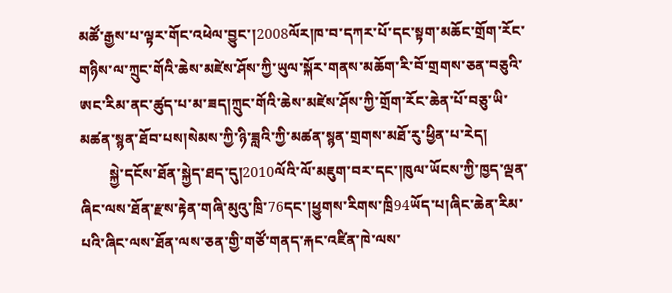མཚོ་རྒྱས་པ་ལྟར་གོང་འཕེལ་བྱུང་།2008ལོར།ཁ་བ་དཀར་པོ་དང་སྟག་མཆོང་གྲོག་རོང་གཉིས་ལ་ཀྲུང་གོའི་ཆེས་མཛེས་ཤོས་ཀྱི་ཡུལ་སྐོར་གནས་མཆོག་རི་བོ་གྲགས་ཅན་བཅུའི་ཨང་རིམ་ནང་ཚུད་པ་མ་ཟད།ཀྲུང་གོའི་ཆེས་མཛེས་ཤོས་ཀྱི་གྲོག་རོང་ཆེན་པོ་བཅུ་ཡི་མཚན་སྙན་ཐོབ་པས།སེམས་ཀྱི་ཉི་ཟླའི་ཀྱི་མཚན་སྙན་གྲགས་མཐོ་རུ་ཕྱིན་པ་རེད།
        སྐྱེ་དངོས་ཐོན་སྐྱེད་ཐད་དུ།2010ལོའི་ལོ་མཇུག་བར་དང་།ཁུལ་ཡོངས་ཀྱི་ཁྱད་ལྡན་ཞིང་ལས་ཐོན་རྫས་རྟེན་གཞི་མུའུ་ཁྲི་76དང་།ཕྱུགས་རིགས་ཁྲི94ཡོད་པ།ཞིང་ཆེན་རིམ་པའི་ཞིང་ལས་ཐོན་ལས་ཅན་གྱི་གཙོ་གནད་རྐང་འཛིན་ཁེ་ལས་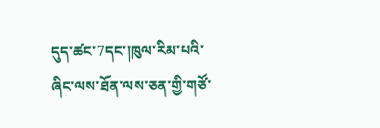དུད་ཚང་7དང་།ཁུལ་རིམ་པའི་ཞིང་ལས་ཐོན་ལས་ཅན་གྱི་གཙོ་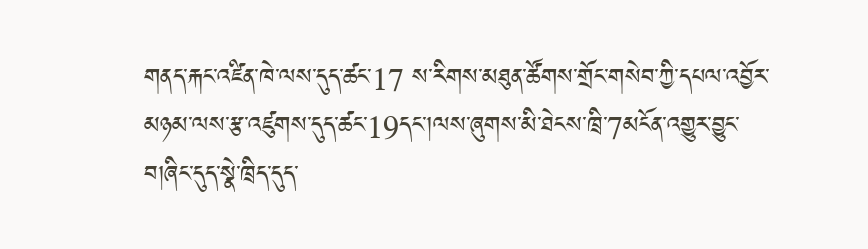གནད་རྐང་འཛིན་ཁེ་ལས་དུད་ཚང་17 ས་རིགས་མཐུན་ཚོགས་གྲོང་གསེབ་ཀྱི་དཔལ་འབྱོར་མཉམ་ལས་རྩ་འཛུགས་དུད་ཚང་19དང་།ལས་ཞུགས་མི་ཐེངས་ཁྲི་7མངོན་འགྱུར་བྱུང་བ།ཞིང་དུད་སྣེ་ཁྲིད་དུད་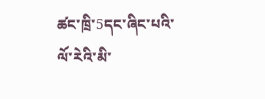ཚང་ཁྲི་5དང་ཞིང་པའི་ལོ་རེའི་མི་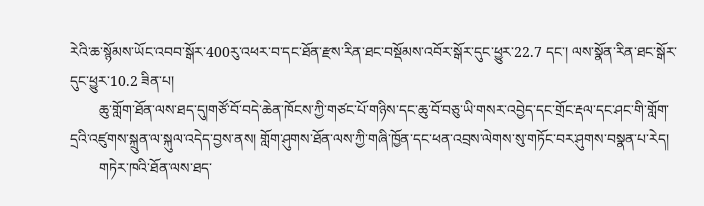རེའི་ཆ་སྙོམས་ཡོང་འབབ་སྒོར་400རུ་འཕར་བ་དང་ཐོན་རྫས་རིན་ཐང་བསྡོམས་འབོར་སྒོར་དུང་ཕྱུར་22.7 དང་། ལས་སྣོན་རིན་ཐང་སྒོར་དུང་ཕྱུར་10.2 ཟིན་པ།
        ཆུ་གློག་ཐོན་ལས་ཐད་དུ།གཙོ་བོ་བདེ་ཆེན་ཁོངས་ཀྱི་གཙང་པོ་གཉིས་དང་ཆུ་བོ་བཅུ་ཡི་གསར་འབྱེད་དང་གྲོང་རྡལ་དང་ཤང་གི་གློག་དྲའི་འཛུགས་སྐྲུན་ལ་སྐུལ་འདེད་བྱས་ནས། གློག་ཤུགས་ཐོན་ལས་ཀྱི་གཞི་ཁྱོན་དང་ཕན་འབྲས་ལེགས་སུ་གཏོང་བར་ཤུགས་བསྣན་པ་རེད།
        གཏེར་ཁའི་ཐོན་ལས་ཐད་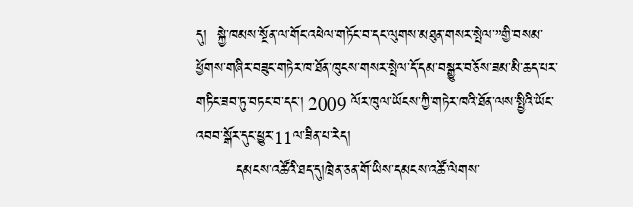དུ།  སྐྱེ་ཁམས་སྔོན་ལ་གོང་འཕེལ་གཏོང་བ་དང་ལུགས་མཐུན་གསར་སྤེལ་”གྱི་བསམ་ཕྱོགས་གཞིར་བཟུང་གཏེར་ཁ་ཐོན་ཁུངས་གསར་སྤེལ་དོ་དམ་བསྒྱུར་བཅོས་ཟམ་མི་ཆད་པར་གཏིང་ཟབ་ཏུ་བཏང་བ་དང་། 2009 ལོར་ཁུལ་ཡོངས་ཀྱི་གཏེར་ཁའི་ཐོན་ལས་སྤྱིའི་ཡོང་འབབ་སྒོར་དུང་ཕྱུར་11ལ་ཟིན་པ་རེད།
        དམངས་འཚོའི་ཐད་དུ།ཁྲེན་ཅན་གོ་ཡིས་དམངས་འཚོ་ལེགས་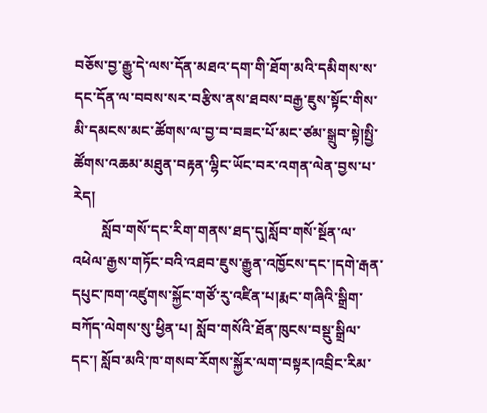བཅོས་བྱ་རྒྱུ་དེ་ལས་དོན་མཐའ་དག་གི་ཐོག་མའི་དམིགས་ས་དང་དོན་ལ་བབས་སར་བརྩིས་ནས་ཐབས་བརྒྱ་ཇུས་སྟོང་གིས་མི་དམངས་མང་ཚོགས་ལ་བྱ་བ་བཟང་པོ་མང་ཙམ་སྒྲུབ་སྟེ།སྤྱི་ཚོགས་འཆམ་མཐུན་བརྟན་ལྷིང་ཡོང་བར་འགན་ལེན་བྱས་པ་རེད།
        སློབ་གསོ་དང་རིག་གནས་ཐད་དུ།སློབ་གསོ་སྔོན་ལ་འཕེལ་རྒྱས་གཏོང་བའི་འཐབ་ཇུས་རྒྱུན་འཁྱོངས་དང་།དགེ་རྒན་དཔུང་ཁག་འཛུགས་སྐྱོང་གཙོ་རུ་འཛིན་པ།རྨང་གཞིའི་སྒྲིག་བཀོད་ལེགས་སུ་ཕྱིན་པ། སློབ་གསོའི་ཐོན་ཁུངས་བསྡུ་སྒྲིལ་དང་། སློབ་མའི་ཁ་གསབ་རོགས་སྐྱོར་ལག་བསྟར།འབྲིང་རིམ་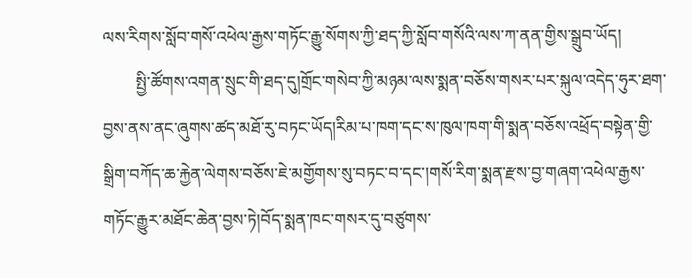ལས་རིགས་སློབ་གསོ་འཕེལ་རྒྱས་གཏོང་རྒྱུ་སོགས་ཀྱི་ཐད་ཀྱི་སློབ་གསོའི་ལས་ཀ་ནན་གྱིས་སྒྲུབ་ཡོད།
        སྤྱི་ཚོགས་འགན་སྲུང་གི་ཐད་དུ།གྲོང་གསེབ་ཀྱི་མཉམ་ལས་སྨན་བཅོས་གསར་པར་སྐུལ་འདེད་ཧུར་ཐག་བྱས་ནས་ནང་ཞུགས་ཚད་མཐོ་རུ་བཏང་ཡོད།རིམ་པ་ཁག་དང་ས་ཁུལ་ཁག་གི་སྨན་བཅོས་འཕྲོད་བསྟེན་གྱི་སྒྲིག་བཀོད་ཆ་རྐྱེན་ལེགས་བཅོས་ཇེ་མགྱོགས་སུ་བཏང་བ་དང་།གསོ་རིག་སྨན་རྫས་བྱ་གཞག་འཕེལ་རྒྱས་གཏོང་རྒྱུར་མཐོང་ཆེན་བྱས་ཏེ།བོད་སྨན་ཁང་གསར་དུ་བཙུགས་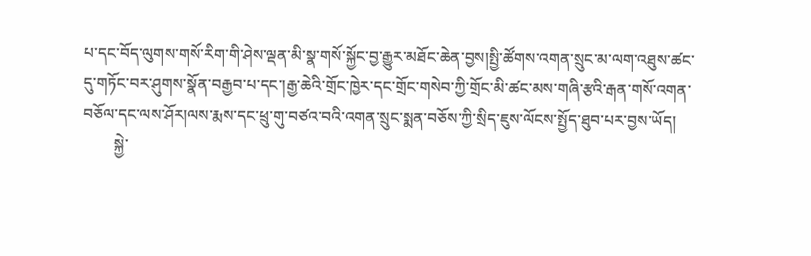པ་དང་བོད་ལུགས་གསོ་རིག་གི་ཤེས་ལྡན་མི་སྣ་གསོ་སྐྱོང་བྱ་རྒྱུར་མཐོང་ཆེན་བྱས།སྤྱི་ཚོགས་འགན་སྲུང་མ་ལག་འཐུས་ཚང་དུ་གཏོང་བར་ཤུགས་སྣོན་བརྒྱབ་པ་དང་།རྒྱ་ཆེའི་གྲོང་ཁྱེར་དང་གྲོང་གསེབ་ཀྱི་གྲོང་མི་ཚང་མས་གཞི་རྩའི་རྒན་གསོ་འགན་བཅོལ་དང་ལས་ཤོར།ལས་རྨས་དང་ཕྲུ་གུ་བཙའ་བའི་འགན་སྲུང་སྨན་བཅོས་ཀྱི་སྲིད་ཇུས་ལོངས་སྤྱོད་ཐུབ་པར་བྱས་ཡོད།
        སྐྱེ་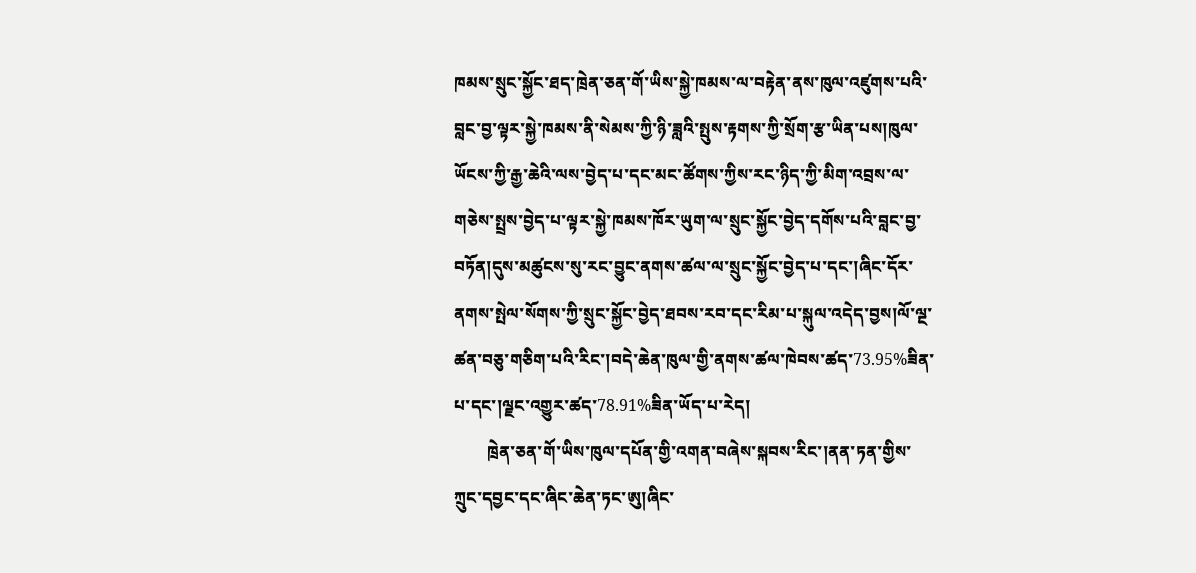ཁམས་སྲུང་སྐྱོང་ཐད་ཁྲེན་ཅན་གོ་ཡིས་སྐྱེ་ཁམས་ལ་བརྟེན་ནས་ཁུལ་འཛུགས་པའི་བླང་བྱ་ལྟར་སྐྱེ་ཁམས་ནི་སེམས་ཀྱི་ཉི་ཟླའི་སྤུས་རྟགས་ཀྱི་སྲོག་རྩ་ཡིན་པས།ཁུལ་ཡོངས་ཀྱི་རྒྱ་ཆེའི་ལས་བྱེད་པ་དང་མང་ཚོགས་ཀྱིས་རང་ཉིད་ཀྱི་མིག་འབྲས་ལ་གཅེས་སྤྲས་བྱེད་པ་ལྟར་སྐྱེ་ཁམས་ཁོར་ཡུག་ལ་སྲུང་སྐྱོང་བྱེད་དགོས་པའི་བླང་བྱ་བཏོན།དུས་མཚུངས་སུ་རང་བྱུང་ནགས་ཚལ་ལ་སྲུང་སྐྱོང་བྱེད་པ་དང་།ཞིང་དོར་ནགས་སྤེལ་སོགས་ཀྱི་སྲུང་སྐྱོང་བྱེད་ཐབས་རབ་དང་རིམ་པ་སྐུལ་འདེད་བྱས།ལོ་ལྔ་ཚན་བཅུ་གཅིག་པའི་རིང་།བདེ་ཆེན་ཁུལ་གྱི་ནགས་ཚལ་ཁེབས་ཚད་73.95%ཟིན་པ་དང་།ལྗང་འགྱུར་ཚད་78.91%ཟིན་ཡོད་པ་རེད།
        ཁྲེན་ཅན་གོ་ཡིས་ཁུལ་དཔོན་གྱི་འགན་བཞེས་སྐབས་རིང་།ནན་ཏན་གྱིས་ཀྲུང་དབྱང་དང་ཞིང་ཆེན་ཏང་ཨུ།ཞིང་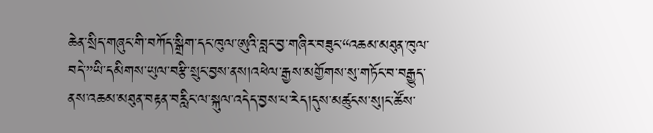ཆེན་སྲིད་གཞུང་གི་བཀོད་སྒྲིག་དང་ཁུལ་ཨུའི་བླང་བྱ་གཞིར་བཟུང་“འཆམ་མཐུན་ཁུལ་བདེ་”ཡི་དམིགས་ཡུལ་བརྩི་སྲུང་བྱས་ནས།འཕེལ་རྒྱས་མགྱོགས་སུ་གཏོང་བ་བརྒྱུད་ནས་འཆམ་མཐུན་བརྟན་བརླིང་ལ་སྐུལ་འདེད་བྱས་པ་རེད།དུས་མཚུངས་སུ།ང་ཚོས་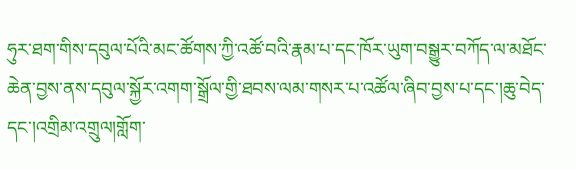ཧུར་ཐག་གིས་དབུལ་པོའི་མང་ཚོགས་ཀྱི་འཚོ་བའི་རྣམ་པ་དང་ཁོར་ཡུག་བསྒྱུར་བཀོད་ལ་མཐོང་ཆེན་བྱས་ནས་དབུལ་སྐྱོར་འགག་སྒྲོལ་གྱི་ཐབས་ལམ་གསར་པ་འཚོལ་ཞིབ་བྱས་པ་དང་།ཆུ་བེད་དང་།འགྲིམ་འགྲུལ།གློག་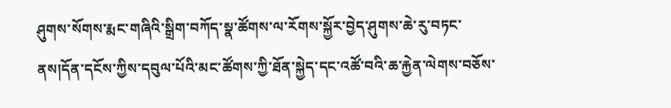ཤུགས་སོགས་རྨང་གཞིའི་སྒྲིག་བཀོད་སྣ་ཚོགས་ལ་རོགས་སྐྱོར་བྱེད་ཤུགས་ཆེ་རུ་བཏང་ནས།དོན་དངོས་ཀྱིས་དབུལ་པོའི་མང་ཚོགས་ཀྱི་ཐོན་སྐྱེད་དང་འཚོ་བའི་ཆ་རྐྱེན་ལེགས་བཅོས་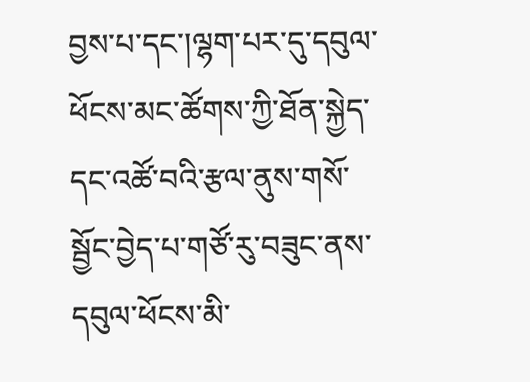བྱས་པ་དང་།ལྷག་པར་དུ་དབུལ་ཕོངས་མང་ཚོགས་ཀྱི་ཐོན་སྐྱེད་དང་འཚོ་བའི་རྩལ་ནུས་གསོ་སྦྱོང་བྱེད་པ་གཙོ་རུ་བཟུང་ནས་དབུལ་ཕོངས་མི་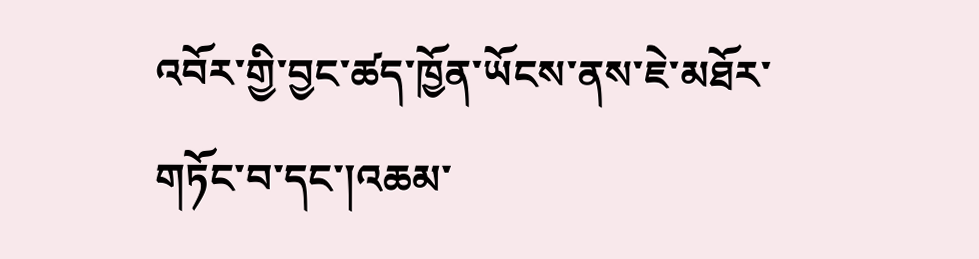འབོར་གྱི་བྱང་ཚད་ཁྱོན་ཡོངས་ནས་ཇེ་མཐོར་གཏོང་བ་དང་།འཆམ་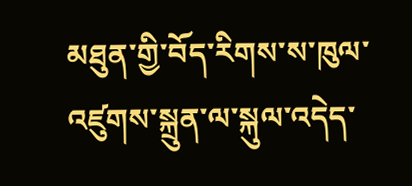མཐུན་གྱི་བོད་རིགས་ས་ཁུལ་འཛུགས་སྐྲུན་ལ་སྐུལ་འདེད་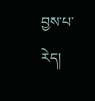བྱས་པ་རེད།